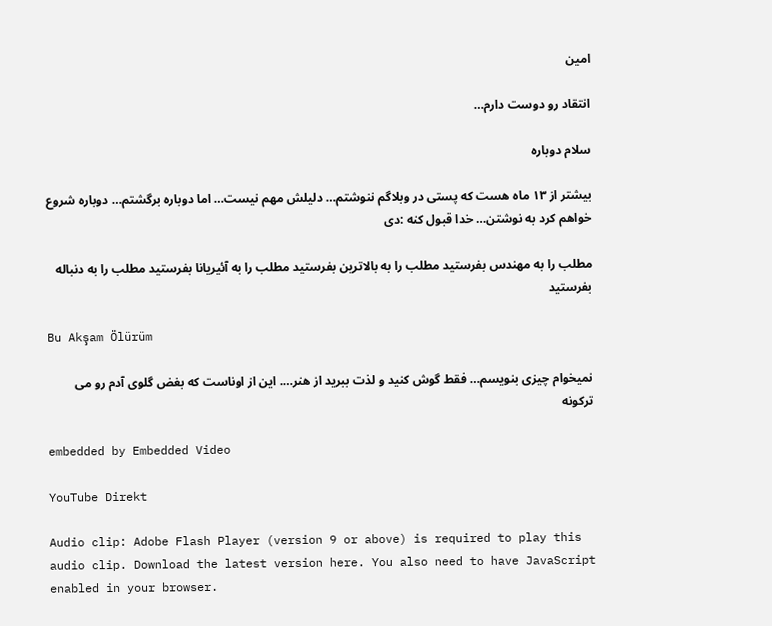امين

انتقاد رو دوست دارم…

سلام دوباره

بیشتر از ۱۳ ماه هست که پستی در وبلاگم ننوشتم… دلیلش مهم نیست… اما دوباره برگشتم… دوباره شروع خواهم کرد به نوشتن… خدا قبول کنه :دی

مطلب را به مهندس بفرستيد مطلب را به بالاترين بفرستيد مطلب را به آئیریانا بفرستيد مطلب را به دنباله بفرستید

Bu Akşam Ölürüm

نمیخوام چیزی بنویسم… فقط گوش کنید و لذت ببرید از هنر…. این از اوناست که بغض گلوی آدم رو می ترکونه

embedded by Embedded Video

YouTube Direkt

Audio clip: Adobe Flash Player (version 9 or above) is required to play this audio clip. Download the latest version here. You also need to have JavaScript enabled in your browser.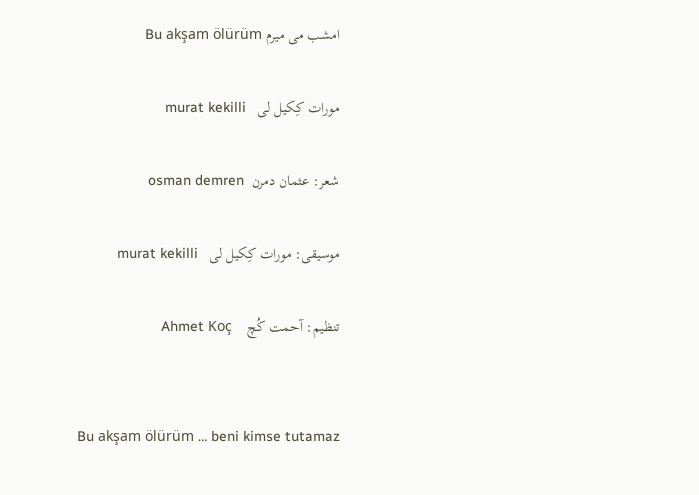امشب می میرم Bu akşam ölürüm

مورات کِکیل لی   murat kekilli

شعر: عثمان دمرن  osman demren

موسیقی: مورات کِکیل لی   murat kekilli

تنظیم: آحمت کُچ    Ahmet Koç


Bu akşam ölürüm … beni kimse tutamaz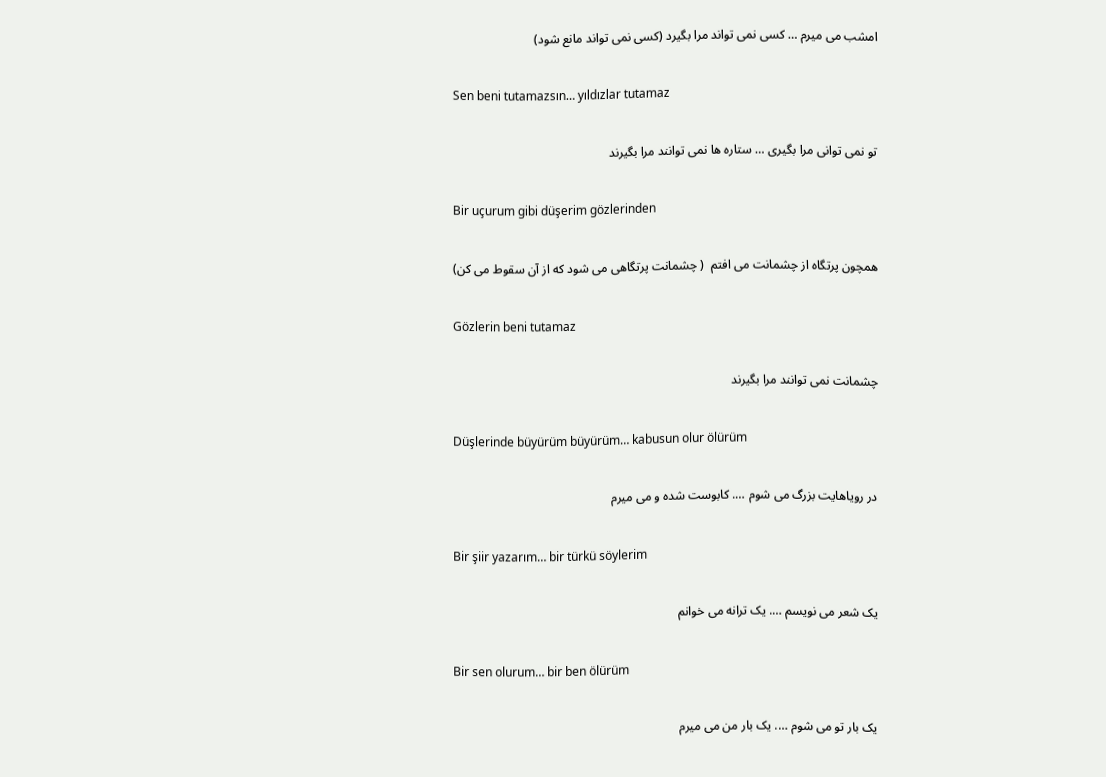امشب می میرم … کسی نمی تواند مرا بگیرد (کسی نمی تواند مانع شود)

Sen beni tutamazsın… yıldızlar tutamaz

تو نمی توانی مرا بگیری … ستاره ها نمی توانند مرا بگیرند

Bir uçurum gibi düşerim gözlerinden

همچون پرتگاه از چشمانت می افتم  ( چشمانت پرتگاهی می شود که از آن سقوط می کن)

Gözlerin beni tutamaz

چشمانت نمی توانند مرا بگیرند

Düşlerinde büyürüm büyürüm… kabusun olur ölürüm

در رویاهایت بزرگ می شوم …. کابوست شده و می میرم

Bir şiir yazarım… bir türkü söylerim

یک شعر می نویسم …. یک ترانه می خوانم

Bir sen olurum… bir ben ölürüm

یک بار تو می شوم …. یک بار من می میرم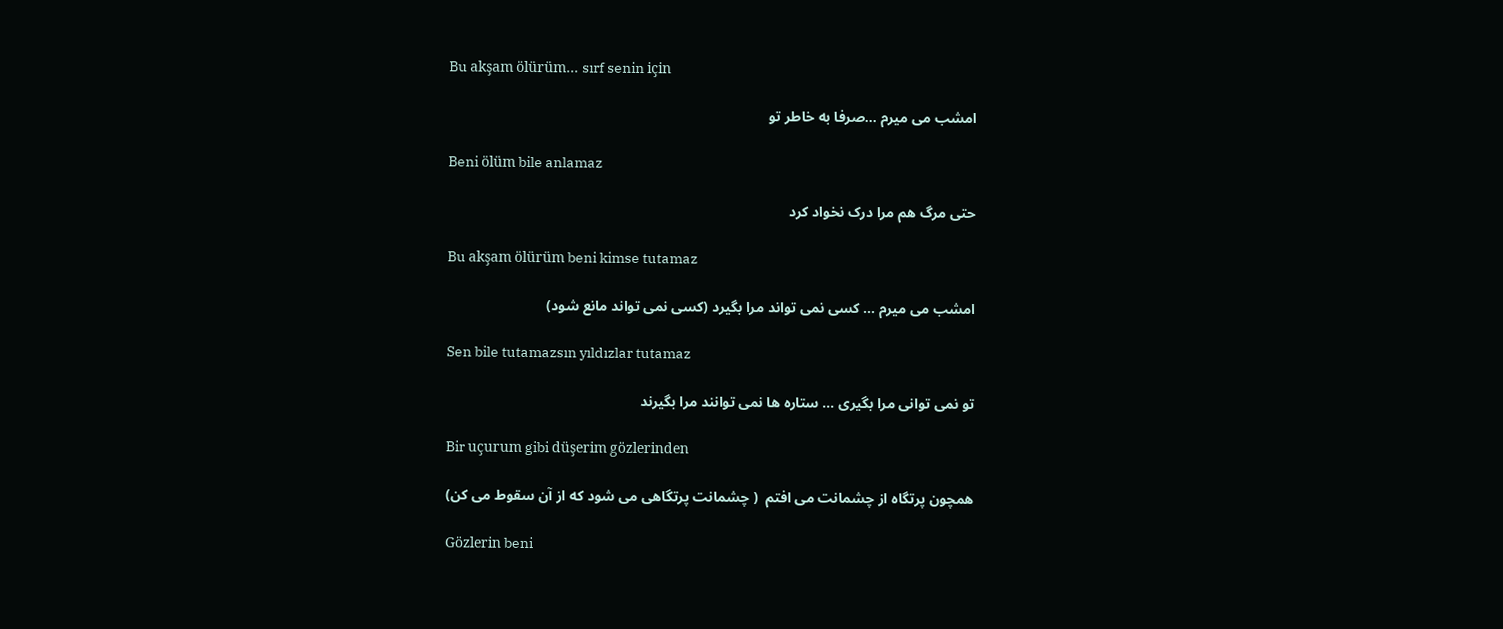Bu akşam ölürüm… sırf senin için

امشب می میرم …صرفا به خاطر تو

Beni ölüm bile anlamaz

حتی مرگ هم مرا درک نخواد کرد

Bu akşam ölürüm beni kimse tutamaz

امشب می میرم … کسی نمی تواند مرا بگیرد (کسی نمی تواند مانع شود)

Sen bile tutamazsın yıldızlar tutamaz

تو نمی توانی مرا بگیری … ستاره ها نمی توانند مرا بگیرند

Bir uçurum gibi düşerim gözlerinden

همچون پرتگاه از چشمانت می افتم  ( چشمانت پرتگاهی می شود که از آن سقوط می کن)

Gözlerin beni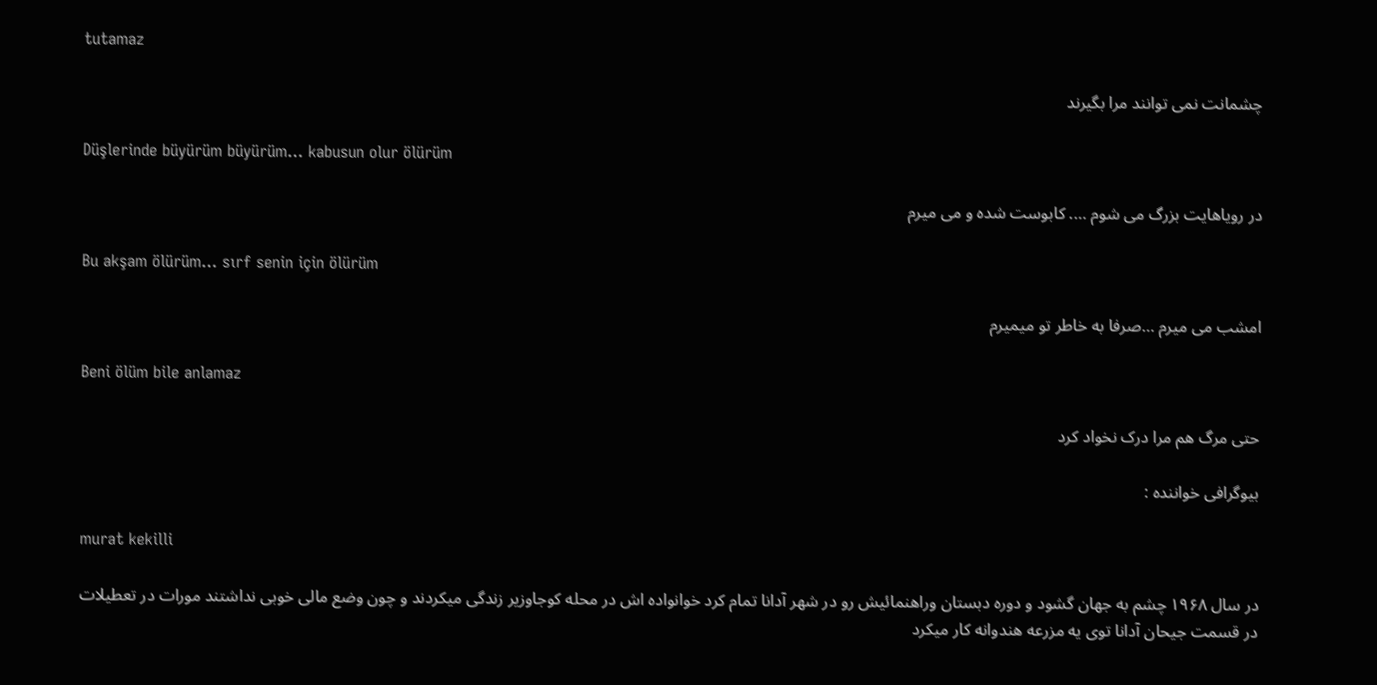tutamaz

چشمانت نمی توانند مرا بگیرند

Düşlerinde büyürüm büyürüm… kabusun olur ölürüm

در رویاهایت بزرگ می شوم …. کابوست شده و می میرم

Bu akşam ölürüm… sırf senin için ölürüm

امشب می میرم …صرفا به خاطر تو میمیرم

Beni ölüm bile anlamaz

حتی مرگ هم مرا درک نخواد کرد

بیوگرافی خواننده :

murat kekilli

در سال ۱۹۶۸ چشم به جهان گشود و دوره دبستان وراهنمائیش رو در شهر آدانا تمام کرد خوانواده اش در محله کوجاوزیر زندگی میکردند و چون وضع مالی خوبی نداشتند مورات در تعطیلات در قسمت جیحان آدانا توی یه مزرعه هندوانه کار میکرد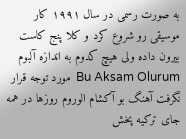به صورت رسمی در سال ۱۹۹۱ کار موسیقی رو شروع کرد و کلا پنج کاست بیرون داده ولی هیچ کدوم به اندازه آلبوم Bu Aksam Olurum  مورد توجه قرار نگرفت آهنگ بو آکشام الوروم روزها در همه جای ترکیه پخش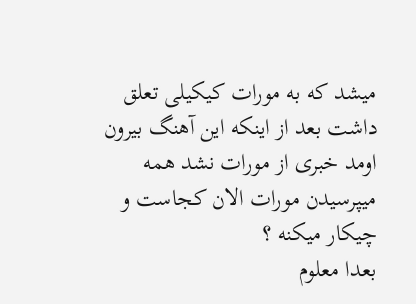میشد که به مورات کیکیلی تعلق داشت بعد از اینکه این آهنگ بیرون اومد خبری از مورات نشد همه میپرسیدن مورات الان کجاست و چیکار میکنه ؟
بعدا معلوم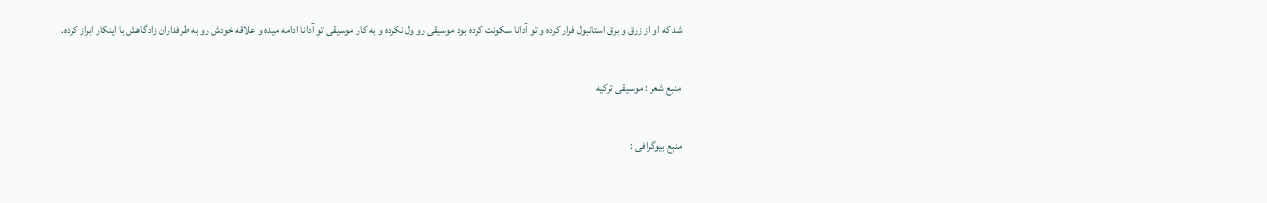شد که او از زرق و برق استانبول فرار کرده و تو آدانا سکونت کرده بود موسیقی رو ول نکرده و به کار موسیقی تو آدانا ادامه میده و علاقه خودش رو به طرفداران زادگاهش با اینکار ابراز کرده.

منبع شعر : موسیقی ترکیه

منبع بیوگرافی :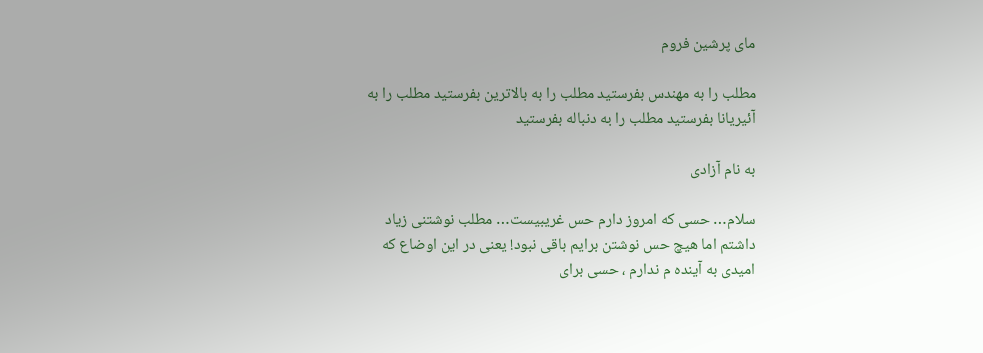مای پرشین فروم

مطلب را به مهندس بفرستيد مطلب را به بالاترين بفرستيد مطلب را به آئیریانا بفرستيد مطلب را به دنباله بفرستید

به نام آزادی

سلام… حسی که امروز دارم حس غریبیست… مطلب نوشتنی زیاد داشتم اما هیچ حس نوشتن برایم باقی نبود! یعنی در این اوضاع که امیدی به آینده م ندارم ، حسی برای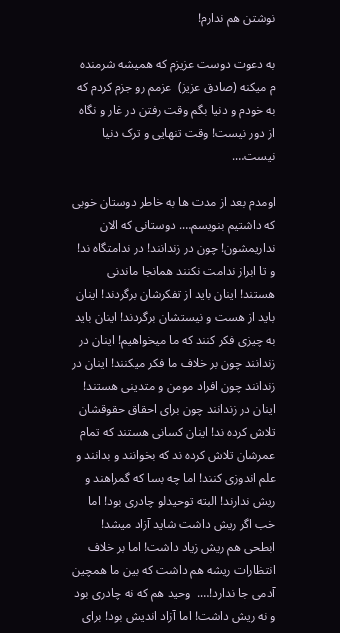نوشتن هم ندارم!

به دعوت دوست عزیزم که همیشه شرمنده م میکنه (صادق عزیز)  عزمم رو جزم کردم که به خودم و دنیا بگم وقت رفتن در غار و نگاه از دور نیست! وقت تنهایی و ترک دنیا نیست….

اومدم بعد از مدت ها به خاطر دوستان خوبی که داشتیم بنویسم…. دوستانی که الان نداریمشون! چون در زندانند! در ندامتگاه ند! و تا ابراز ندامت نکنند همانجا ماندنی هستند! اینان باید از تفکرشان برگردند! اینان باید از هست و نیستشان برگردند! اینان باید به چیزی فکر کنند که ما میخواهیم! اینان در زندانند چون بر خلاف ما فکر میکنند! اینان در زندانند چون افراد مومن و متدینی هستند! اینان در زندانند چون برای احقاق حقوقشان تلاش کرده ند! اینان کسانی هستند که تمام عمرشان تلاش کرده ند که بخوانند و بدانند و علم اندوزی کنند! اما چه بسا که گمراهند و ریش ندارند! البته توحیدلو چادری بود! اما خب اگر ریش داشت شاید آزاد میشد! ابطحی هم ریش زیاد داشت! اما بر خلاف انتظارات ریشه هم داشت که بین ما همچین آدمی جا ندارد!….  وحید هم که نه چادری بود و نه ریش داشت! اما آزاد اندیش بود! برای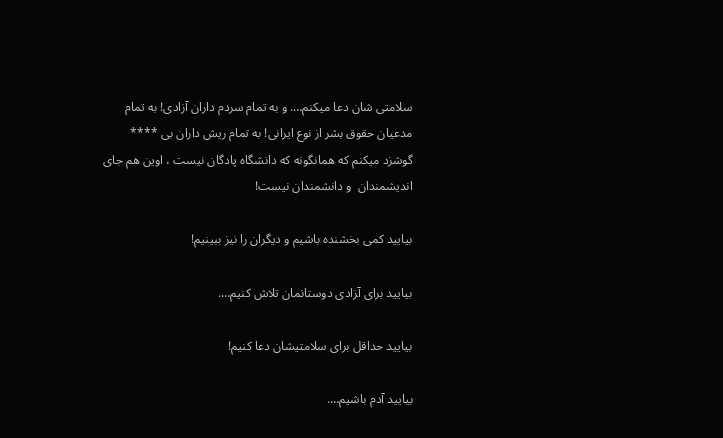سلامتی شان دعا میکنم…. و به تمام سردم داران آزادی! به تمام مدعیان حقوق بشر از نوع ایرانی! به تمام ریش داران بی ****  گوشزد میکنم که همانگونه که دانشگاه پادگان نیست ، اوین هم جای اندیشمندان  و دانشمندان نیست!

بیایید کمی بخشنده باشیم و دیگران را نیز ببینیم!

بیایید برای آ‍زادی دوستانمان تلاش کنیم….

بیایید حداقل برای سلامتیشان دعا کنیم!

بیایید آدم باشیم….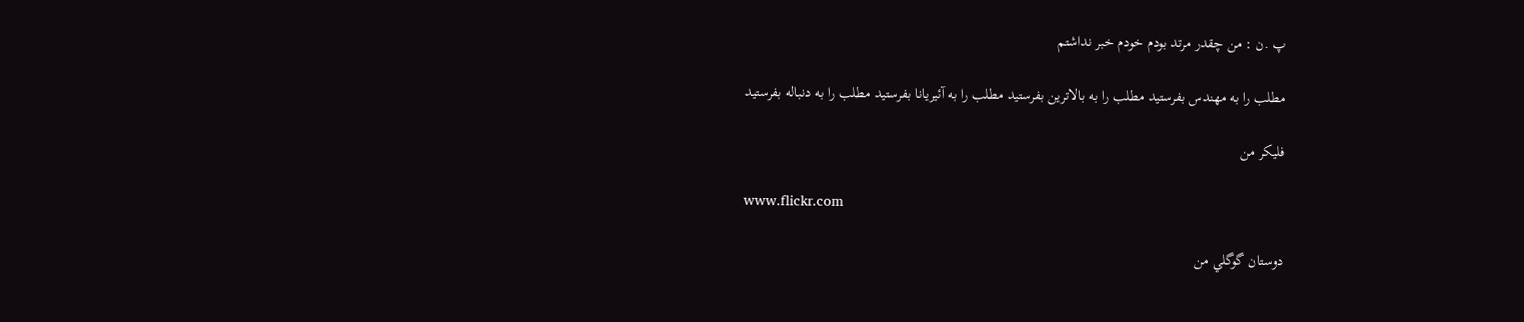پ .ن : من چقدر مرتد بودم خودم خبر نداشتم

مطلب را به مهندس بفرستيد مطلب را به بالاترين بفرستيد مطلب را به آئیریانا بفرستيد مطلب را به دنباله بفرستید

فليکر من

www.flickr.com

دوستان گوگلي من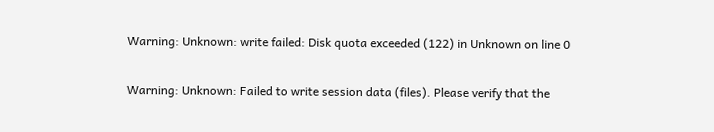Warning: Unknown: write failed: Disk quota exceeded (122) in Unknown on line 0

Warning: Unknown: Failed to write session data (files). Please verify that the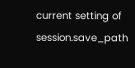current setting of session.save_path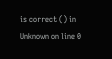is correct () in Unknown on line 0